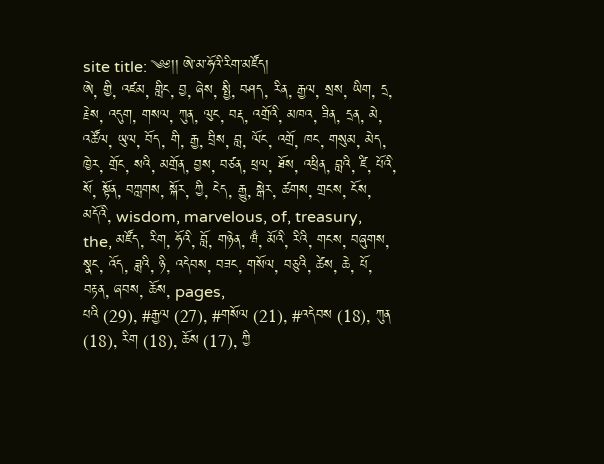site title: ༄༅།། ཨེ་མ་ཧོའི་རིག་མཛོད།
ཨེ, གྱི, འཛམ, གླིང, བྱ, ཞེས, སྤྱི, བཤད, རིན, རྒྱལ, སྲས, ཡིག, དྲ, རྗེས, འདུག, གསལ, ཀུན, ལུང, བརྡ, འགྲོའི, མཁའ, ཟིན, དྲན, མེ, འཚོལ, ཡུལ, བོད, གི, རྒྱ, བྲིས, བླ, ལོང, འགྲོ, ཁང, གསུམ, མེད, ཁྱེར, གྲོང, སའི, མགྲོན, བྱས, བཙན, ཕྲལ, ཐོས, འཕྲིན, བླའི, ཛི, པོའི, སོ, སྟོན, བཀླགས, སྐོར, ཀྱི, ངེད, རྒྱུ, སྒེར, ཚགས, གྲངས, ངོས, མདོའི, wisdom, marvelous, of, treasury, the, མཛོད, རིག, ཧོའི, བློ, གཉེན, ཝྃ, མོའི, རིའི, གངས, བཞུགས, སྣང, འོད, ཟླའི, ཉི, འདེབས, བཟང, གསོལ, བཅུའི, ཚེས, ཆེ, པོ, བརྟན, ཞབས, ཆོས, pages,
པའི (29), #རྒྱལ (27), #གསོལ (21), #འདེབས (18), ཀུན (18), རིག (18), ཆོས (17), ཀྱི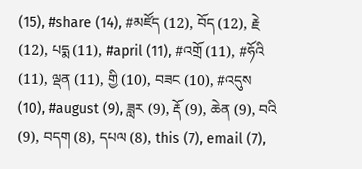(15), #share (14), #མཛོད (12), བོད (12), རྗེ (12), པདྨ (11), #april (11), #འགྲོ (11), #ཧོའི (11), ལྡན (11), གྱི (10), བཟང (10), #འདུས (10), #august (9), ཟླར (9), རྡོ (9), ཆེན (9), བའི (9), བདག (8), དཔལ (8), this (7), email (7),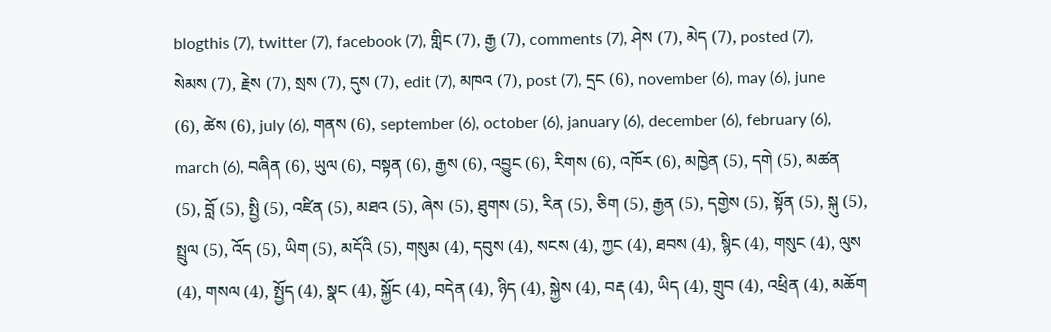blogthis (7), twitter (7), facebook (7), གླིང (7), རྒྱ (7), comments (7), ཤེས (7), མེད (7), posted (7), སེམས (7), རྗེས (7), སྲས (7), དུས (7), edit (7), མཁའ (7), post (7), དྲང (6), november (6), may (6), june (6), ཚེས (6), july (6), གནས (6), september (6), october (6), january (6), december (6), february (6), march (6), བཞིན (6), ཡུལ (6), བསྟན (6), རྒྱས (6), འབྱུང (6), རིགས (6), འཁོར (6), མཁྱེན (5), དགེ (5), མཚན (5), བློ (5), སྤྱི (5), འཛིན (5), མཐའ (5), ཞེས (5), ཐུགས (5), རིན (5), ཅིག (5), རྒྱན (5), དགྱེས (5), སྟོན (5), སྐུ (5), སྤྲུལ (5), འོད (5), ཡིག (5), མདོའི (5), གསུམ (4), དབུས (4), སངས (4), ཀྱང (4), ཐབས (4), སྙིང (4), གསུང (4), ལུས (4), གསལ (4), སྤྱོད (4), སྣང (4), སྐྱོང (4), བདེན (4), ཉིད (4), སྐྱེས (4), བརྡ (4), ཡིད (4), གྲུབ (4), འཕྲིན (4), མཆོག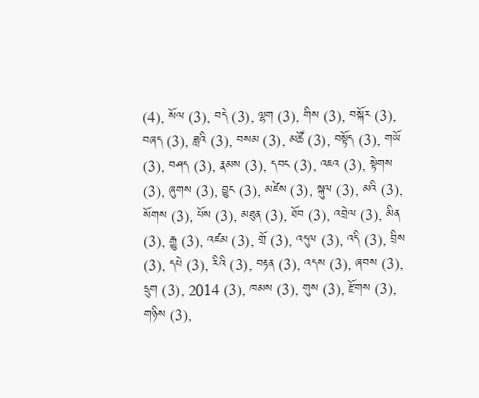(4), སོལ (3), བདེ (3), ལྷག (3), གིས (3), བསྐོར (3), བཞད (3), ཟླའི (3), བསམ (3), མཚོ (3), བསྟོད (3), གཡོ (3), བཤད (3), རྣམས (3), དབང (3), འཇའ (3), སྟེགས (3), ཞུགས (3), བྱུང (3), མཛེས (3), སྐུལ (3), མའི (3), སོགས (3), པོས (3), མཐུན (3), ཐོབ (3), འབྲེལ (3), མིན (3), རྒྱུ (3), འཛམ (3), གྲོ (3), འདུལ (3), འདི (3), བྲིས (3), དཔེ (3), རིའི (3), བརྟན (3), འདས (3), ཞབས (3), དྲུག (3), 2014 (3), ཁམས (3), གུས (3), རྫོགས (3), གཉིས (3),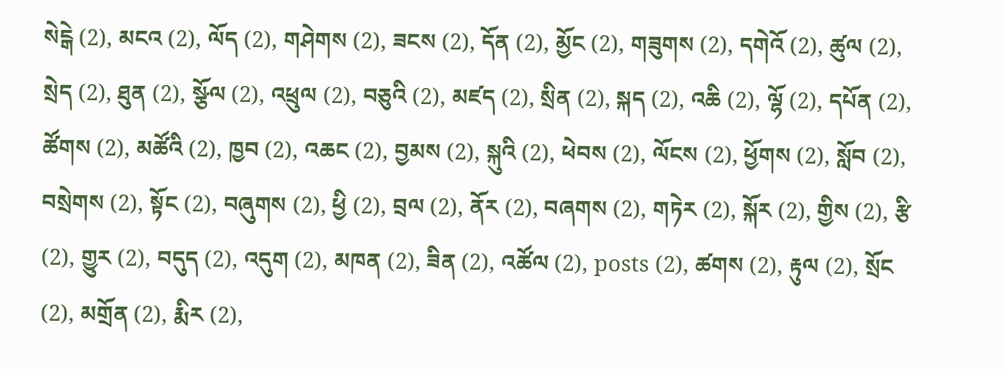སེངྒེ (2), མངའ (2), ལོད (2), གཤེགས (2), ཟངས (2), དོན (2), མྱོང (2), གཟུགས (2), དགེའོ (2), ཚུལ (2), སྲེད (2), ཐུན (2), སྩོལ (2), འཕྲུལ (2), བཅུའི (2), མཛད (2), སྲིན (2), སྐད (2), འཆི (2), ལྷོ (2), དཔོན (2), ཚོགས (2), མཚོའི (2), ཁྱབ (2), འཆང (2), བྱམས (2), སྐུའི (2), ཕེབས (2), ལོངས (2), ཕྱོགས (2), སློབ (2), བསྲེགས (2), སྟོང (2), བཞུགས (2), ཕྱི (2), བྲལ (2), ནོར (2), བཞགས (2), གཏེར (2), སྐོར (2), གྱིས (2), རྩི (2), གྱུར (2), བདུད (2), འདུག (2), མཁན (2), ཟིན (2), འཚོལ (2), posts (2), ཚགས (2), རྟུལ (2), སྲོང (2), མགྲོན (2), རྨིར (2),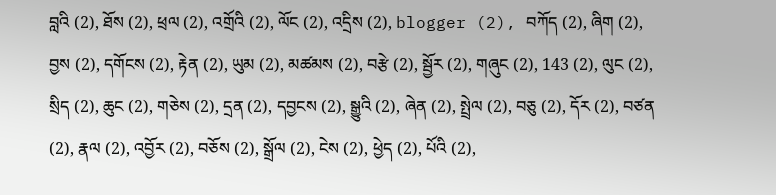བླའི (2), ཐོས (2), ཕྲལ (2), འགྲོའི (2), ལོང (2), འདྲིས (2), blogger (2), བཀོད (2), ཞིག (2), བྱས (2), དགོངས (2), རྟེན (2), ཡུམ (2), མཚམས (2), བརྩེ (2), སྦྱོར (2), གཞུང (2), 143 (2), ལུང (2), སྲིད (2), ཆུང (2), གཅེས (2), དྲན (2), དབྱངས (2), སྒྱུའི (2), ཞེན (2), སྤྲེལ (2), བཅུ (2), དོར (2), བཙན (2), རྣལ (2), འབྱོར (2), བཅོས (2), སྒྲོལ (2), ངེས (2), ཕྱེད (2), པོའི (2),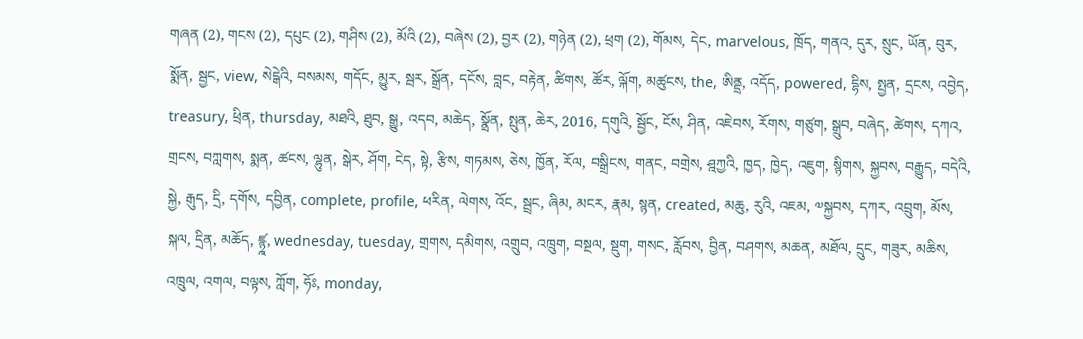གཞན (2), གངས (2), དཔུང (2), གཤིས (2), མོའི (2), བཞེས (2), བྱར (2), གཉེན (2), ཕྲག (2), གོམས, དེང, marvelous, ཁྲོད, གནའ, དུར, སྲུང, ཡོན, བུར, སྨོན, སྦྱང, view, སེངྒེའི, བསམས, གདོང, མྱུར, སྦར, སྒྲོན, དངོས, བླང, བརྟེན, ཚིགས, ཚོར, ལྐོག, མཚུངས, the, ཨིནྡྲ, འདོད, powered, དྷིས, སྤྱན, དྲངས, འབྱེད, treasury, ཕྲིན, thursday, མཐའི, ཐུབ, སྒྱུ, འདབ, མཆེད, སྣྲོན, སྤུན, ཆེར, 2016, དགུའི, སྦྱོང, ངོས, ཤིན, འཇེབས, རོགས, གཙུག, སྒྲུབ, བཞེད, ཚེགས, དཀའ, གྲངས, བཀླགས, སྨན, ཚངས, ལྷུན, སྒེར, ཤོག, ངེད, སྟེ, རྩིས, གཏམས, ཅེས, ཁྱོན, རོལ, བསྒྲིངས, གནང, བགྲེས, ཤྰཀྱའི, ཁྱད, ཁྱེད, འཇུག, སྙིགས, སྐྱབས, བརྒྱུད, བདེའི, སྐྱེ, རྒུད, དྲི, དགོས, དབྱིན, complete, profile, ཕརིན, ལེགས, འོང, སྦྲང, ཞིམ, མངར, རྣམ, སྙན, created, མཆུ, རུའི, འཇམ, ༧སྐྱབས, དཀར, འབྲུག, མོས, སྐལ, དྲིན, མཆོད, ཛྙྰ, wednesday, tuesday, གྲགས, དམིགས, འགྲུབ, འཁྲུག, བསྔལ, སྡུག, གསང, རློབས, བྱིན, བཤགས, མཆན, མཐོལ, དྲུང, གཟུར, མཆིས, འཁྲུལ, འགལ, བལྟས, ཀློག, ཧོཿ, monday,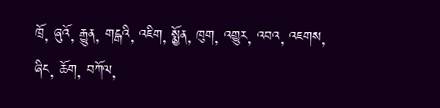ཁྲོ, ཞུའོ, རྒྱུན, གངྒའི, འཇིག, སྨྱོན, ཁུག, འགྱུར, འབའ, འཇགས, ཞིང, ཆོག, བཀོལ,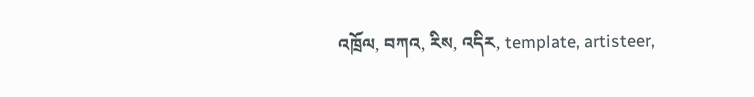འཁྲོལ, བཀའ, རིས, འདིར, template, artisteer,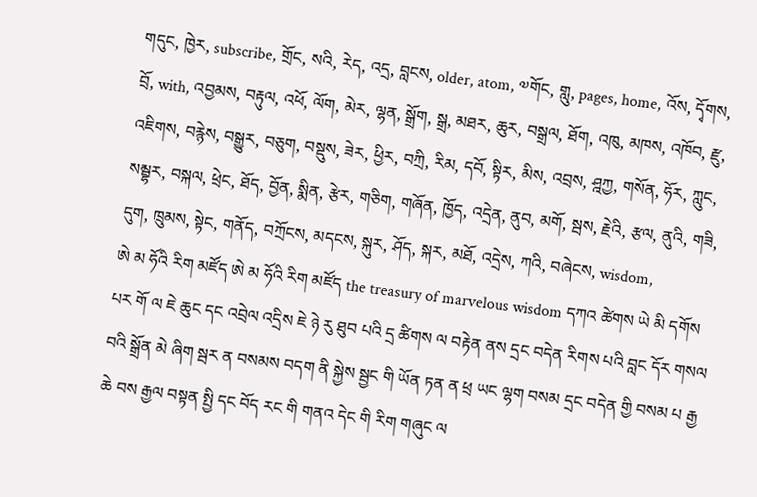གདུང, ཁྱེར, subscribe, གྲོང, སའི, རེད, འདྲ, བླངས, older, atom, ༧གོང, གླུ, pages, home, འོས, དྭོགས, བྲོ, with, འབྱམས, བརྟུལ, འཕོ, ལོག, མེར, ལྷན, སྒྲོག, སྒྲ, མཐར, ཆུར, བསྒྲལ, ཐོག, འཁུ, མཁས, འཁོབ, རྫུ, འཇིགས, བརྙེས, བསྒྱུར, བཅུག, བསྡུས, ཟེར, ཕྱིར, བཀྲི, རིམ, དབོ, སྟིར, མིས, འབྲས, ཤྰཀྱ, གསོན, ཧོར, ཀླུང, སམྦྷར, བསྐལ, ཕྲེང, ཐོད, བྱོན, སྨིན, རྩེར, གཅིག, གཞོན, ཁྱོད, འདྲེན, ནུབ, མགོ, སྦས, རྗེའི, རྩལ, ནུའི, གཟི, དུག, ཁྲུམས, སྟེང, གནོད, བཀྲོངས, མདངས, སྐུར, ཤོད, སྐར, མཐོ, འདྲེས, ཀའི, བཞེངས, wisdom,
ཨེ མ ཧོའི རིག མཛོད ཨེ མ ཧོའི རིག མཛོད the treasury of marvelous wisdom དཀའ ཚེགས ཡེ མི དགོས པར གོ ལ ཇེ ཆུང དང འབྲེལ འདྲིས ཇེ ཉེ རུ ཐུབ པའི དྲ ཚིགས ལ བརྟེན ནས དྲང བདེན རིགས པའི བླང དོར གསལ བའི སྒྲོན མེ ཞིག སྦར ན བསམས བདག ནི སྐྱེས སྦྱང གི ཡོན ཏན ན ཕྲ ཡང ལྷག བསམ དྲང བདེན གྱི བསམ པ རྒྱ ཆེ བས རྒྱལ བསྟན སྤྱི དང བོད རང གི གནའ དེང གི རིག གཞུང ལ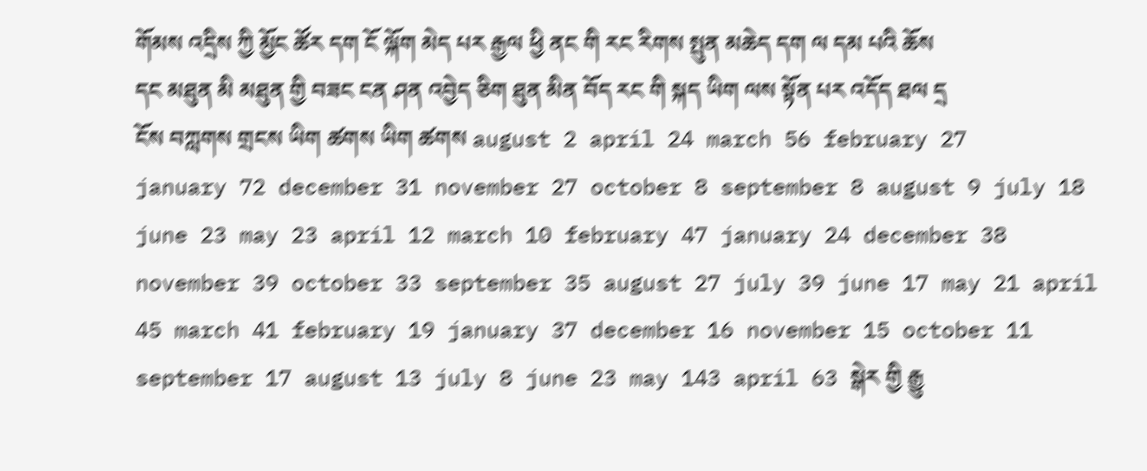གོམས འདྲིས ཀྱི མྱོང ཚོར དག ངོ ལྐོག མེད པར རྒྱལ ཕྱི ནང གི རང རིགས སྤུན མཆེད དག ལ དམ པའི ཆོས དང མཐུན མི མཐུན གྱི བཟང ངན ཤན འབྱེད ཅིག ཐུན མིན བོད རང གི སྐད ཡིག ལས སྟོན པར འདོད ཐལ དྲ ངོས བཀླགས གྲངས ཡིག ཚགས ཡིག ཚགས august 2 april 24 march 56 february 27 january 72 december 31 november 27 october 8 september 8 august 9 july 18 june 23 may 23 april 12 march 10 february 47 january 24 december 38 november 39 october 33 september 35 august 27 july 39 june 17 may 21 april 45 march 41 february 19 january 37 december 16 november 15 october 11 september 17 august 13 july 8 june 23 may 143 april 63 སྒེར གྱི རྒྱུ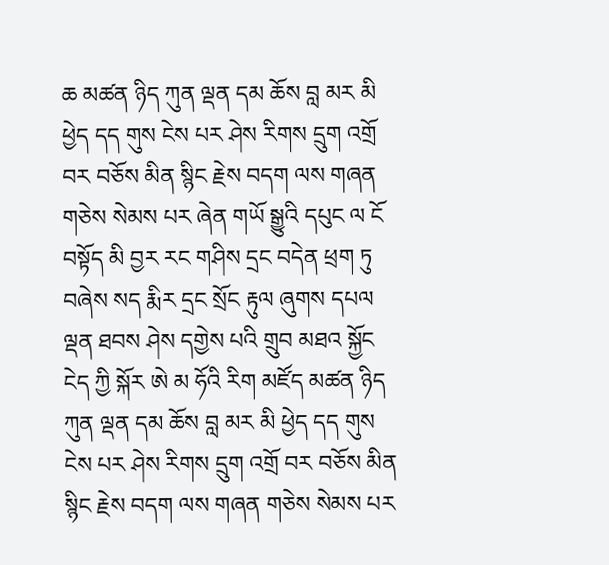ཆ མཚན ཉིད ཀུན ལྡན དམ ཆོས བླ མར མི ཕྱེད དད གུས ངེས པར ཤེས རིགས དྲུག འགྲོ བར བཅོས མིན སྙིང རྗེས བདག ལས གཞན གཅེས སེམས པར ཞེན གཡོ སྒྱུའི དཔུང ལ ངོ བསྟོད མི བྱར རང གཤིས དྲང བདེན ཕྲག ཏུ བཞེས སད རྨིར དྲང སྲོང རྟུལ ཞུགས དཔལ ལྡན ཐབས ཤེས དགྱེས པའི གྲུབ མཐའ སྐྱོང ངེད ཀྱི སྐོར ཨེ མ ཧོའི རིག མཛོད མཚན ཉིད ཀུན ལྡན དམ ཆོས བླ མར མི ཕྱེད དད གུས ངེས པར ཤེས རིགས དྲུག འགྲོ བར བཅོས མིན སྙིང རྗེས བདག ལས གཞན གཅེས སེམས པར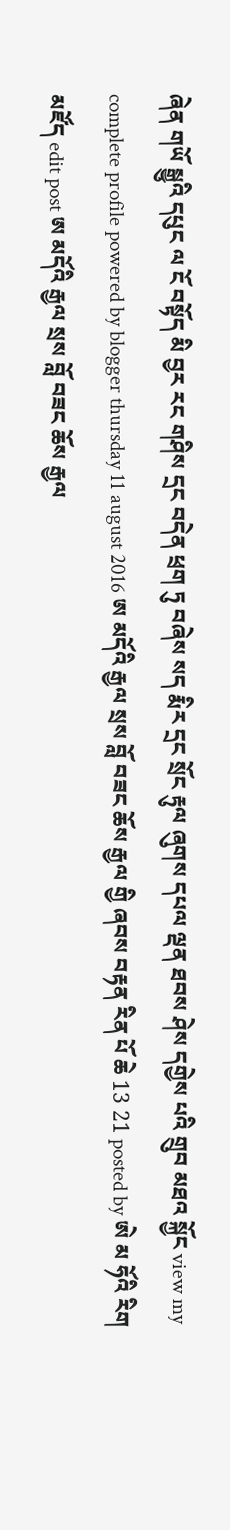ཞེན གཡོ སྒྱུའི དཔུང ལ ངོ བསྟོད མི བྱར རང གཤིས དྲང བདེན ཕྲག ཏུ བཞེས སད རྨིར དྲང སྲོང རྟུལ ཞུགས དཔལ ལྡན ཐབས ཤེས དགྱེས པའི གྲུབ མཐའ སྐྱོང view my complete profile powered by blogger thursday 11 august 2016 ཨ མདོའི རྒྱལ སྲས བློ བཟང ཆོས རྒྱལ གྱི ཞབས བརྟན རིན པོ ཆེ 13 21 posted by ཨེ མ ཧོའི རིག མཛོད edit post ཨ མདོའི རྒྱལ སྲས བློ བཟང ཆོས རྒྱལ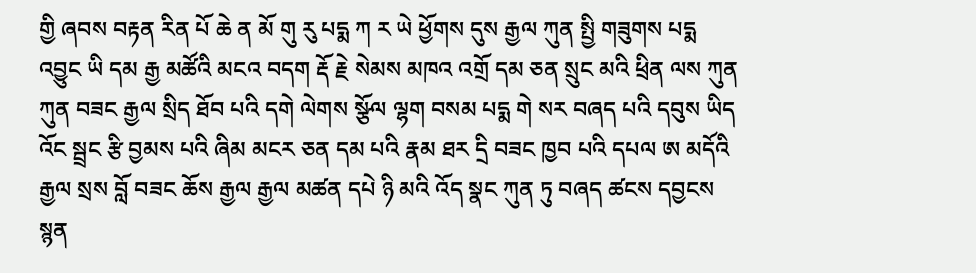གྱི ཞབས བརྟན རིན པོ ཆེ ན མོ གུ རུ པདྨ ཀ ར ཡེ ཕྱོགས དུས རྒྱལ ཀུན སྤྱི གཟུགས པདྨ འབྱུང ཡི དམ རྒྱ མཚོའི མངའ བདག རྡོ རྗེ སེམས མཁའ འགྲོ དམ ཅན སྲུང མའི ཕྲིན ལས ཀུན ཀུན བཟང རྒྱལ སྲིད ཐོབ པའི དགེ ལེགས སྩོལ ལྷག བསམ པདྨ གེ སར བཞད པའི དབུས ཡིད འོང སྦྲང རྩི བྱམས པའི ཞིམ མངར ཅན དམ པའི རྣམ ཐར དྲི བཟང ཁྱབ པའི དཔལ ཨ མདོའི རྒྱལ སྲས བློ བཟང ཆོས རྒྱལ རྒྱལ མཚན དཔེ ཉི མའི འོད སྣང ཀུན ཏུ བཞད ཚངས དབྱངས སྙན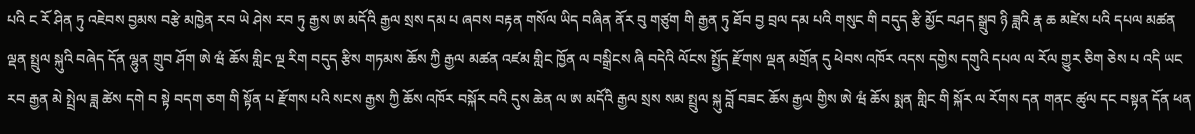པའི ང རོ ཤིན ཏུ འཇེབས བྱམས བརྩེ མཁྱེན རབ ཡེ ཤེས རབ ཏུ རྒྱས ཨ མདོའི རྒྱལ སྲས དམ པ ཞབས བརྟན གསོལ ཡིད བཞིན ནོར བུ གཙུག གི རྒྱན ཏུ ཐོབ བྱ བྲལ དམ པའི གསུང གི བདུད རྩི མྱོང བཤད སྒྲུབ ཉི ཟླའི རྣ ཆ མཛེས པའི དཔལ མཚན ལྡན སྤྲུལ སྐུའི བཞེད དོན ལྷུན གྲུབ ཤོག ཨེ ཝཾ ཆོས གླིང ལྔ རིག བདུད རྩིས གཏམས ཆོས ཀྱི རྒྱལ མཚན འཛམ གླིང ཁྱོན ལ བསྒྲིངས ཞི བདེའི ལོངས སྤྱོད རྫོགས ལྡན མགྲོན དུ ཕེབས འཁོར འདས དགྱེས དགུའི དཔལ ལ རོལ གྱུར ཅིག ཅེས པ འདི ཡང རབ རྒྱན མེ སྤྲེལ ཟླ ཚེས དགེ བ སྟེ བདག ཅག གི སྟོན པ རྫོགས པའི སངས རྒྱས ཀྱི ཆོས འཁོར བསྐོར བའི དུས ཆེན ལ ཨ མདོའི རྒྱལ སྲས སམ སྤྲུལ སྐུ བློ བཟང ཆོས རྒྱལ གྱིས ཨེ ཝཾ ཆོས སྨན གླིང གི སྐོར ལ རོགས དན གནང ཚུལ དང བསྟན དོན ཕན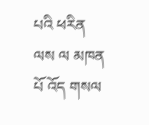པའི ཕརིན ལས ལ མཁན པོ འོད གསལ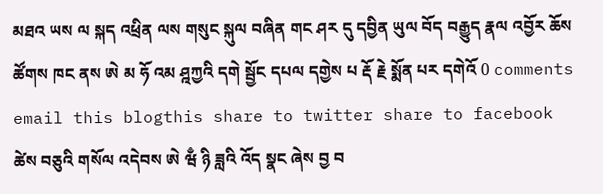མཐའ ཡས ལ སྐད འཕྲིན ལས གསུང སྐུལ བཞིན གང ཤར དུ དབྱིན ཡུལ བོད བརྒྱུད རྣལ འབྱོར ཆོས ཚོགས ཁང ནས ཨེ མ ཧོ འམ ཤྰཀྱའི དགེ སྦྱོང དཔལ དགྱེས པ རྡོ རྗེ སྨོན པར དགེའོ 0 comments email this blogthis share to twitter share to facebook ཚེས བཅུའི གསོལ འདེབས ཨེ ཝྃ ཉི ཟླའི འོད སྣང ཞེས བྱ བ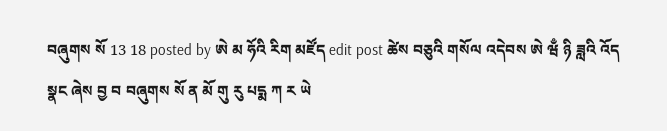བཞུགས སོ 13 18 posted by ཨེ མ ཧོའི རིག མཛོད edit post ཚེས བཅུའི གསོལ འདེབས ཨེ ཝྃ ཉི ཟླའི འོད སྣང ཞེས བྱ བ བཞུགས སོ ན མོ གུ རུ པདྨ ཀ ར ཡེ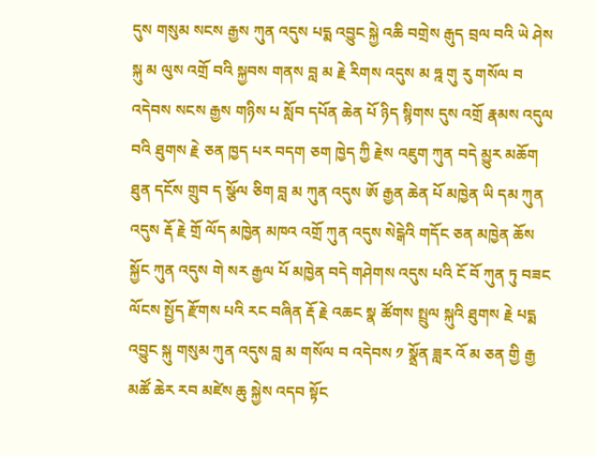དུས གསུམ སངས རྒྱས ཀུན འདུས པདྨ འབྱུང སྐྱེ འཆི བགྲེས རྒུད བྲལ བའི ཡེ ཤེས སྐུ མ ལུས འགྲོ བའི སྐྱབས གནས བླ མ རྗེ རིགས འདུས མ ཧྰ གུ རུ གསོལ བ འདེབས སངས རྒྱས གཉིས པ སློབ དཔོན ཆེན པོ ཉིད སྙིགས དུས འགྲོ རྣམས འདུལ བའི ཐུགས རྗེ ཅན ཁྱད པར བདག ཅག ཁྱེད ཀྱི རྗེས འཇུག ཀུན བདེ མྱུར མཆོག ཐུན དངོས གྲུབ ད སྩོལ ཅིག བླ མ ཀུན འདུས ཨོ རྒྱན ཆེན པོ མཁྱེན ཡི དམ ཀུན འདུས རྡོ རྗེ གྲོ ལོད མཁྱེན མཁའ འགྲོ ཀུན འདུས སེངྒེའི གདོང ཅན མཁྱེན ཆོས སྐྱོང ཀུན འདུས གེ སར རྒྱལ པོ མཁྱེན བདེ གཤེགས འདུས པའི ངོ བོ ཀུན ཏུ བཟང ལོངས སྤྱོད རྫོགས པའི རང བཞིན རྡོ རྗེ འཆང སྣ ཚོགས སྤྲུལ སྐུའི ཐུགས རྗེ པདྨ འབྱུང སྐུ གསུམ ཀུན འདུས བླ མ གསོལ བ འདེབས ༡ སྣྲོན ཟླར འོ མ ཅན གྱི རྒྱ མཚོ ཆེར རབ མཛེས ཆུ སྐྱེས འདབ སྟོང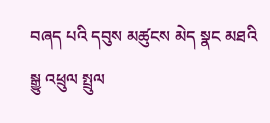བཞད པའི དབུས མཚུངས མེད སྣང མཐའི སྒྱུ འཕྲུལ སྤྲུལ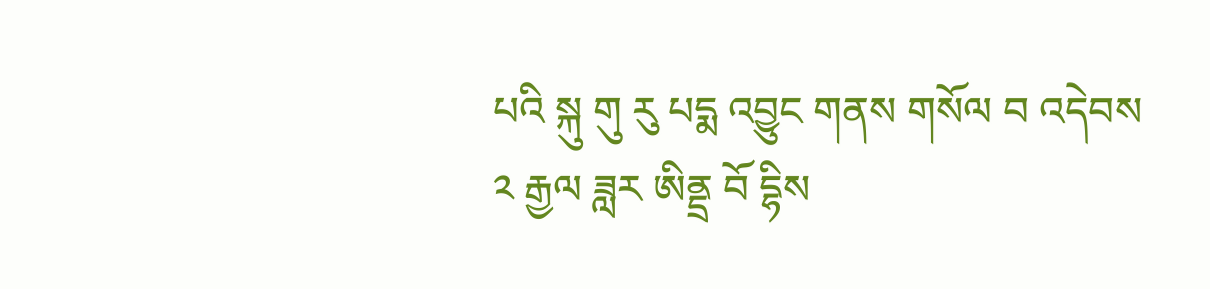པའི སྐུ གུ རུ པདྨ འབྱུང གནས གསོལ བ འདེབས ༢ རྒྱལ ཟླར ཨིནྡྲ བོ དྷིས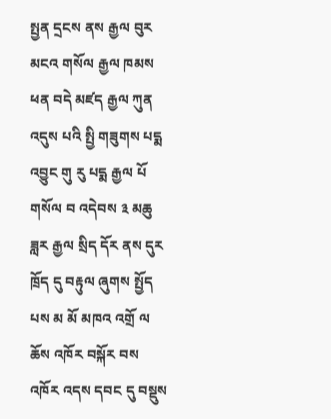སྤྱན དྲངས ནས རྒྱལ བུར མངའ གསོལ རྒྱལ ཁམས ཕན བདེ མཛད རྒྱལ ཀུན འདུས པའི སྤྱི གཟུགས པདྨ འབྱུང གུ རུ པདྨ རྒྱལ པོ གསོལ བ འདེབས ༣ མཆུ ཟླར རྒྱལ སྲིད དོར ནས དུར ཁྲོད དུ བརྟུལ ཞུགས སྤྱོད པས མ མོ མཁའ འགྲོ ལ ཆོས འཁོར བསྐོར བས འཁོར འདས དབང དུ བསྡུས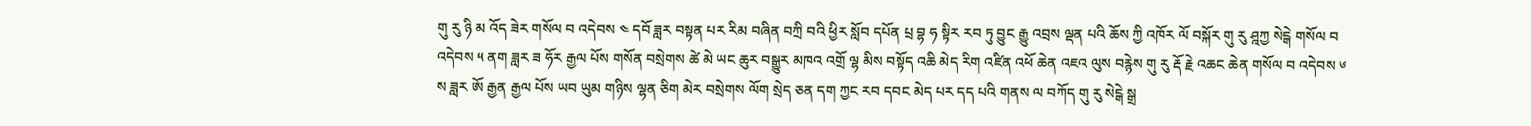གུ རུ ཉི མ འོད ཟེར གསོལ བ འདེབས ༤ དབོ ཟླར བསྟན པར རིམ བཞིན བཀྲི བའི ཕྱིར སློབ དཔོན པྲ བྷ ཧ སྟིར རབ ཏུ བྱུང རྒྱུ འབྲས ལྡན པའི ཆོས ཀྱི འཁོར ལོ བསྐོར གུ རུ ཤྰཀྱ སེངྒེ གསོལ བ འདེབས ༥ ནག ཟླར ཟ ཧོར རྒྱལ པོས གསོན བསྲེགས ཚེ མེ ཡང ཆུར བསྒྱུར མཁའ འགྲོ ལྷ མིས བསྟོད འཆི མེད རིག འཛིན འཕོ ཆེན འཇའ ལུས བརྙེས གུ རུ རྡོ རྗེ འཆང ཆེན གསོལ བ འདེབས ༦ ས ཟླར ཨོ རྒྱན རྒྱལ པོས ཡབ ཡུམ གཉིས ལྷན ཅིག མེར བསྲེགས ལོག སྲེད ཅན དག ཀྱང རབ དབང མེད པར དད པའི གནས ལ བཀོད གུ རུ སེངྒེ སྒྲ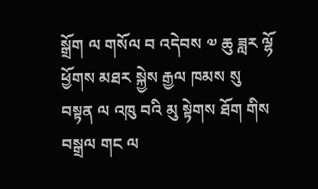སྒྲོག ལ གསོལ བ འདེབས ༧ ཆུ ཟླར ལྷོ ཕྱོགས མཐར སྐྱེས རྒྱལ ཁམས སུ བསྟན ལ འཁུ བའི མུ སྟེགས ཐོག གིས བསྒྲལ གང ལ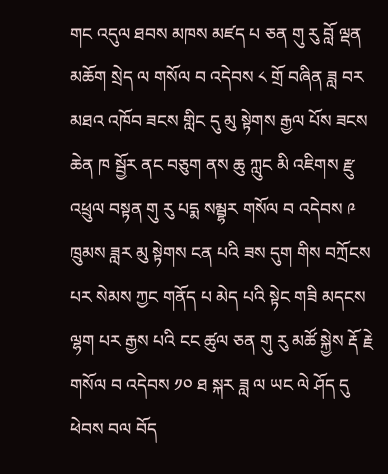གང འདུལ ཐབས མཁས མཛད པ ཅན གུ རུ བློ ལྡན མཆོག སྲེད ལ གསོལ བ འདེབས ༨ གྲོ བཞིན ཟླ བར མཐའ འཁོབ ཟངས གླིང དུ མུ སྟེགས རྒྱལ པོས ཟངས ཆེན ཁ སྦྱོར ནང བཅུག ནས ཆུ ཀླུང མི འཇིགས རྫུ འཕྲུལ བསྟན གུ རུ པདྨ སམྦྷར གསོལ བ འདེབས ༩ ཁྲུམས ཟླར མུ སྟེགས ངན པའི ཟས དུག གིས བཀྲོངས པར སེམས ཀྱང གནོད པ མེད པའི སྟེང གཟི མདངས ལྷག པར རྒྱས པའི ངང ཚུལ ཅན གུ རུ མཚོ སྐྱེས རྡོ རྗེ གསོལ བ འདེབས ༡༠ ཐ སྐར ཟླ ལ ཡང ལེ ཤོད དུ ཕེབས བལ བོད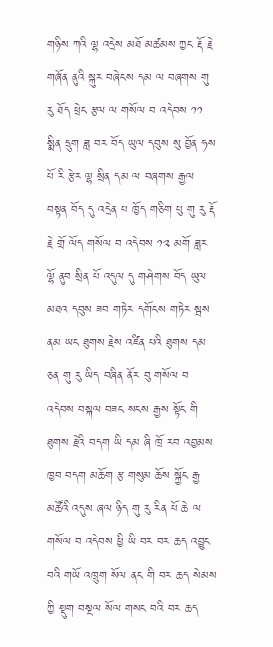གཉིས ཀའི ལྷ འདྲེས མཐོ མཚམས ཀྱང རྡོ རྗེ གཞོན ནུའི སྐུར བཞེངས དམ ལ བཞགས གུ རུ ཐོད ཕྲེང རྩལ ལ གསོལ བ འདེབས ༡༡ སྨིན དྲུག ཟླ བར བོད ཡུལ དབུས སུ བྱོན ཧས པོ རི རྩེར ལྷ སྲིན དམ ལ བཞགས རྒྱལ བསྟན བོད དུ འདྲེན པ ཁྱོད གཅིག པུ གུ རུ རྡོ རྗེ གྲོ ལོད གསོལ བ འདེབས ༡༢ མགོ ཟླར ལྷོ ནུབ སྲིན པོ འདུལ དུ གཤེགས བོད ཡུལ མཐའ དབུས ཟབ གཏེར དགོངས གཏེར སྦས ནམ ཡང ཐུགས རྗེས འཛིན པའི ཐུགས དམ ཅན གུ རུ ཡིད བཞིན ནོར བུ གསོལ བ འདེབས བསྐལ བཟང སངས རྒྱས སྟོང གི ཐུགས རྗེའི བདག ཡི དམ ཞི ཁྲོ རབ འབྱམས ཁྱབ བདག མཆོག རྩ གསུམ ཆོས སྐྱོང རྒྱ མཚོའི འདུས ཞལ ཉིད གུ རུ རིན པོ ཆེ ལ གསོལ བ འདེབས ཕྱི ཡི བར བར ཆད འབྱུང བའི གཡོ འཁྲུག སོལ ནང གི བར ཆད སེམས ཀྱི སྡུག བསྔལ སོལ གསང བའི བར ཆད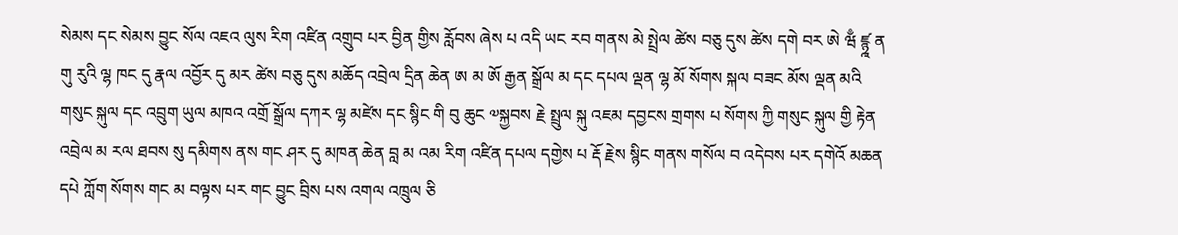སེམས དང སེམས བྱུང སོལ འཇའ ལུས རིག འཛིན འགྲུབ པར བྱིན གྱིས རློབས ཞེས པ འདི ཡང རབ གནས མེ སྤྲེལ ཚེས བཅུ དུས ཚེས དགེ བར ཨེ ཝྃ ཛྙྰ ན གུ རུའི ལྷ ཁང དུ རྣལ འབྱོར དུ མར ཚེས བཅུ དུས མཆོད འབྲེལ དྲིན ཆེན ཨ མ ཨོ རྒྱན སྒྲོལ མ དང དཔལ ལྡན ལྷ མོ སོགས སྐལ བཟང མོས ལྡན མའི གསུང སྐུལ དང འབྲུག ཡུལ མཁའ འགྲོ སྒྲོལ དཀར ལྷ མཛེས དང སྙིང གི བུ ཆུང ༧སྐྱབས རྗེ སྤྲུལ སྐུ འཇམ དབྱངས གྲགས པ སོགས ཀྱི གསུང སྐུལ གྱི རྟེན འབྲེལ མ རལ ཐབས སུ དམིགས ནས གང ཤར དུ མཁན ཆེན བླ མ འམ རིག འཛིན དཔལ དགྱེས པ རྡོ རྗེས སྙིང གནས གསོལ བ འདེབས པར དགེའོ མཆན དཔེ ཀློག སོགས གང མ བལྟས པར གང བྱུང བྲིས པས འགལ འཁྲུལ ཅི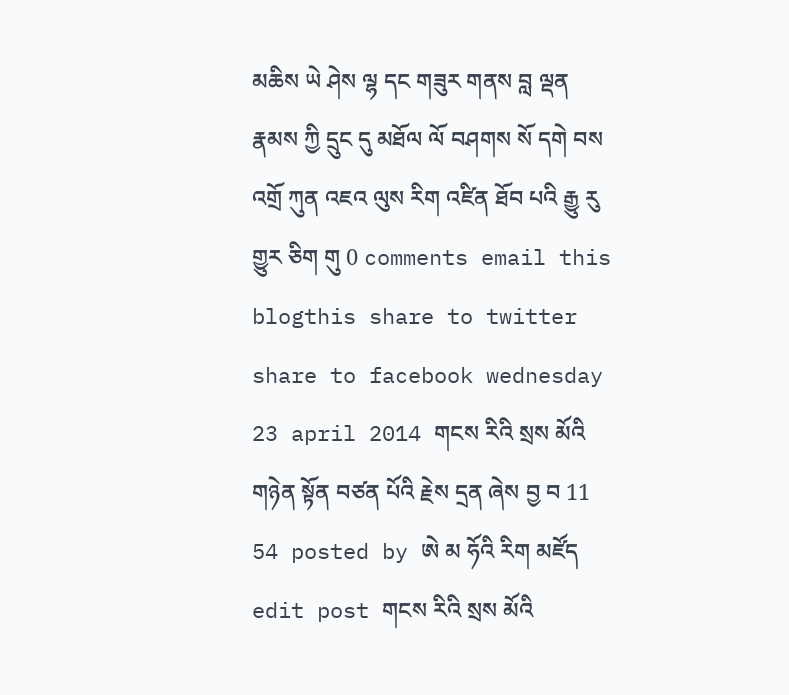མཆིས ཡེ ཤེས ལྷ དང གཟུར གནས བླ ལྡན རྣམས ཀྱི དྲུང དུ མཐོལ ལོ བཤགས སོ དགེ བས འགྲོ ཀུན འཇའ ལུས རིག འཛིན ཐོབ པའི རྒྱུ རུ གྱུར ཅིག གུ 0 comments email this blogthis share to twitter share to facebook wednesday 23 april 2014 གངས རིའི སྲས མོའི གཉེན སྟོན བཙན པོའི རྗེས དྲན ཞེས བྱ བ 11 54 posted by ཨེ མ ཧོའི རིག མཛོད edit post གངས རིའི སྲས མོའི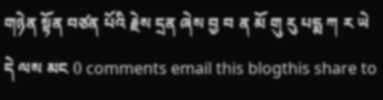གཉེན སྟོན བཙན པོའི རྗེས དྲན ཞེས བྱ བ ན མོ གུ རུ པདྨ ཀ ར ཡེ དེ ལས མང 0 comments email this blogthis share to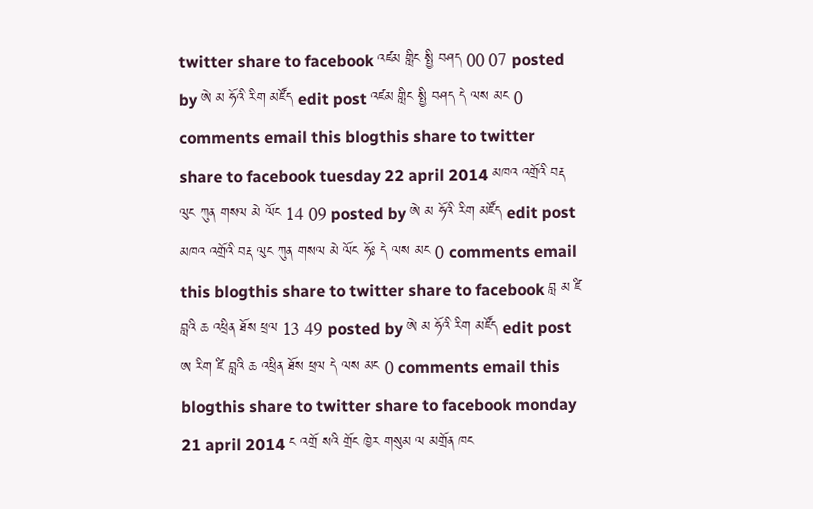twitter share to facebook འཛམ གླིང སྤྱི བཤད 00 07 posted by ཨེ མ ཧོའི རིག མཛོད edit post འཛམ གླིང སྤྱི བཤད དེ ལས མང 0 comments email this blogthis share to twitter share to facebook tuesday 22 april 2014 མཁའ འགྲོའི བརྡ ལུང ཀུན གསལ མེ ལོང 14 09 posted by ཨེ མ ཧོའི རིག མཛོད edit post མཁའ འགྲོའི བརྡ ལུང ཀུན གསལ མེ ལོང ཧོཿ དེ ལས མང 0 comments email this blogthis share to twitter share to facebook བླ མ ཛི བླའི ཆ འཕྲིན ཐོས ཕྲལ 13 49 posted by ཨེ མ ཧོའི རིག མཛོད edit post ཨ རིག ཛི བླའི ཆ འཕྲིན ཐོས ཕྲལ དེ ལས མང 0 comments email this blogthis share to twitter share to facebook monday 21 april 2014 ང འགྲོ སའི གྲོང ཁྱེར གསུམ ལ མགྲོན ཁང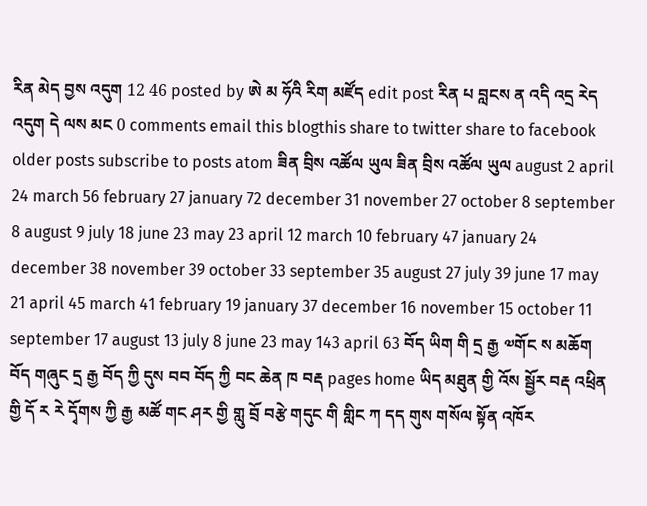རིན མེད བྱས འདུག 12 46 posted by ཨེ མ ཧོའི རིག མཛོད edit post རིན པ བླངས ན འདི འདྲ རེད འདུག དེ ལས མང 0 comments email this blogthis share to twitter share to facebook older posts subscribe to posts atom ཟིན བྲིས འཚོལ ཡུལ ཟིན བྲིས འཚོལ ཡུལ august 2 april 24 march 56 february 27 january 72 december 31 november 27 october 8 september 8 august 9 july 18 june 23 may 23 april 12 march 10 february 47 january 24 december 38 november 39 october 33 september 35 august 27 july 39 june 17 may 21 april 45 march 41 february 19 january 37 december 16 november 15 october 11 september 17 august 13 july 8 june 23 may 143 april 63 བོད ཡིག གི དྲ རྒྱ ༧གོང ས མཆོག བོད གཞུང དྲ རྒྱ བོད ཀྱི དུས བབ བོད ཀྱི བང ཆེན ཁ བརྡ pages home ཡིད མཐུན གྱི འོས སྦྱོར བརྡ འཕྲིན གྱི དོ ར རེ དྭོགས ཀྱི རྒྱ མཚོ གང ཤར གྱི གླུ བྲོ བརྩེ གདུང གི གླིང ཀ དད གུས གསོལ སྟོན འཁོར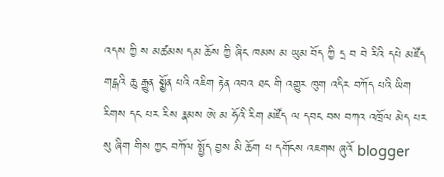འདས ཀྱི ས མཚམས དམ ཆོས ཀྱི ཞིང ཁམས མ ཡུམ བོད ཀྱི དྲ བ བེ རིའི དཔེ མཛོད གངྒའི ཆུ རྒྱུན སྨྱོན པའི འཇིག རྟེན འབའ ཐང གི འགྱུར ཁུག འདིར བཀོད པའི ཡིག རིགས དང པར རིས རྣམས ཨེ མ ཧོའི རིག མཛོད ལ དབང བས བཀའ འཁྲོལ མེད པར སུ ཞིག གིས ཀྱང བཀོལ སྤྱོད བྱས མི ཆོག པ དགོངས འཇགས ཞུའོ blogger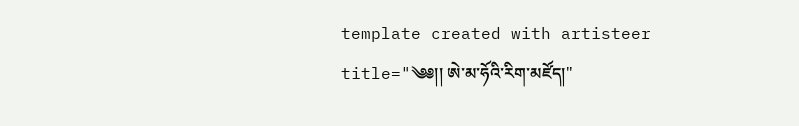template created with artisteer
title="༄༅།། ཨེ་མ་ཧོའི་རིག་མཛོད།"